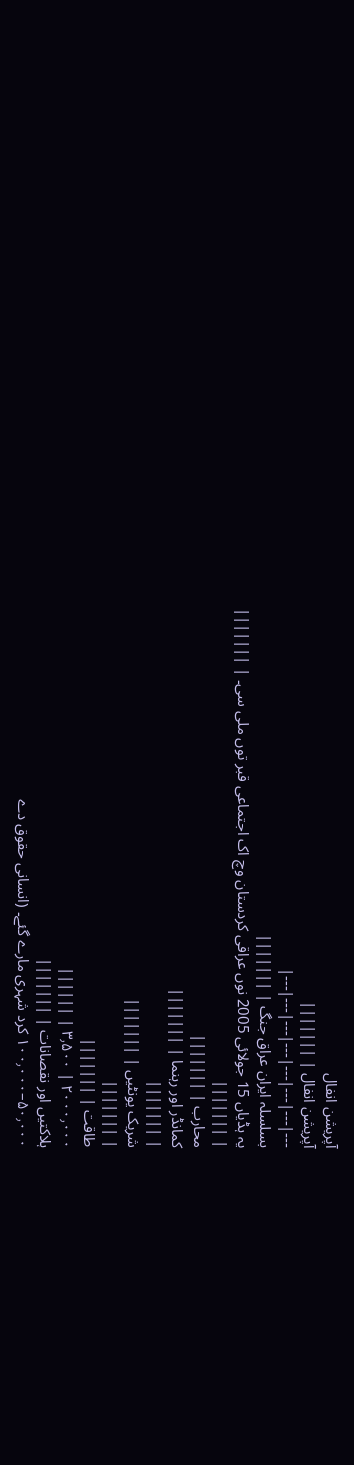آپریشن انفال
آپریشن انفال | |||||||
---|---|---|---|---|---|---|---|
بسلسلہ ایران عراق جنگ | |||||||
یہ ہڈیاں 15 جولائی 2005 نوں عراقی کردستان وچ اک اجتماعی قبر توں ملی سی۔ | |||||||
| |||||||
محارب | |||||||
کمانڈر اور رہنما | |||||||
| |||||||
شریک یونٹیں | |||||||
| |||||||
طاقت | |||||||
۲۰۰۰٫۰۰۰ | ۳٫۵۰۰ | ||||||
ہلاکتیں اور نقصانات | |||||||
۵۰٫۰۰۰–۱۰۰٫۰۰۰ کرد شہری مارے گئے۔ (انسانی حقوق دے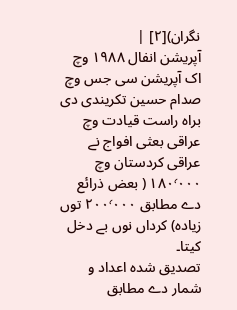نگران)[۲] |
آپریشن انفال ۱۹۸۸ وچ اک آپریشن سی جس وچ صدام حسین تکریندی دی براہ راست قیادت وچ عراقی بعثی افواج نے عراقی کردستان وچ ۱۸۰٬۰۰۰ ( بعض ذرائع دے مطابق ۲۰۰٬۰۰۰ توں زیادہ) کرداں نوں بے دخل کيتا۔
تصدیق شدہ اعداد و شمار دے مطابق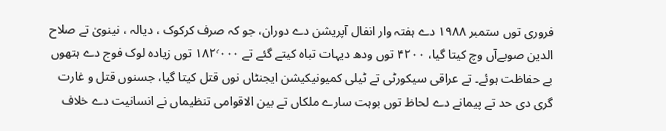فروری توں ستمبر ۱۹۸۸ دے ہفتہ وار انفال آپریشن دے دوران، جو کہ صرف کرکوک ، دیالہ ، نینویٰ تے صلاح الدین صوبےآں وچ کيتا گیا، ۴۲۰۰ توں ودھ دیہات تباہ کيتے گئے تے ۱۸۲٬۰۰۰ توں زیادہ لوک فوج دے ہتھوں بے حفاظت ہوئے۔ تے عراقی سیکورٹی تے ٹیلی کمیونیکیشن ایجنٹاں نوں قتل کيتا گیا، جسنوں قتل و غارت گری دی حد تے پیمانے دے لحاظ توں بوہت سارے ملکاں تے بین الاقوامی تنظیماں نے انسانیت دے خلاف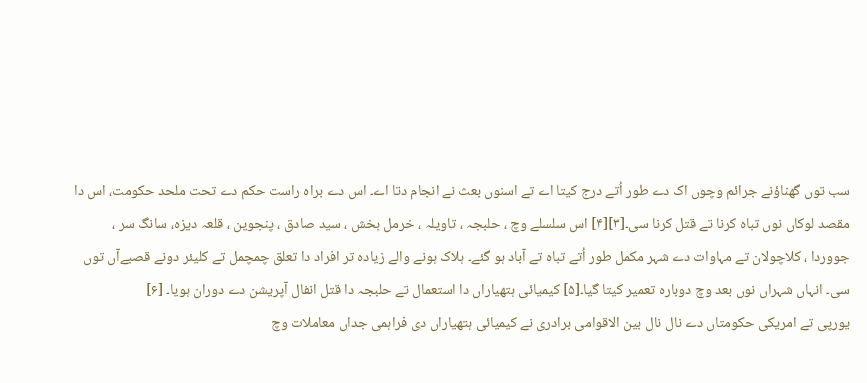سب توں گھناؤنے جرائم وچوں اک دے طور اُتے درج کيتا اے تے اسنوں بعث نے انجام دتا اے۔ اس دے براہ راست حکم دے تحت ملحد حکومت، اس دا مقصد لوکاں نوں تباہ کرنا تے قتل کرنا سی۔[۳][۴] اس سلسلے وچ ، حلبجہ ، تاویلہ ، خرمل بخش ، سید صادق ، پنجوین ، قلعہ دیزہ، سانگ سر ، جووردا ، کلاچولان تے مہاوات دے شہر مکمل طور اُتے تباہ تے آباد ہو گئے۔ ہلاک ہونے والے زیادہ تر افراد دا تعلق چمچمل تے کلیئر دونے قصبےآں توں سی۔ انہاں شہراں نوں بعد وچ دوبارہ تعمیر کيتا گیا۔[۵] کیمیائی ہتھیاراں دا استعمال تے حلبجہ دا قتل انفال آپریشن دے دوران ہويا۔ [۶]
یورپی تے امریکی حکومتاں دے نال نال بین الاقوامی برادری نے کیمیائی ہتھیاراں دی فراہمی جداں معاملات وچ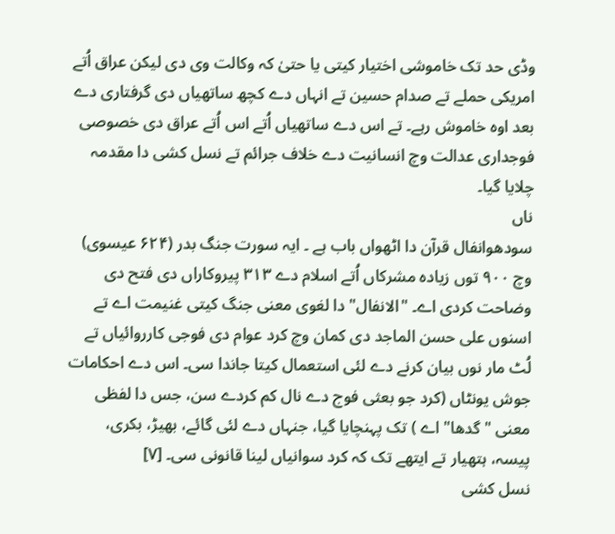وڈی حد تک خاموشی اختیار کيتی یا حتیٰ کہ وکالت وی دی لیکن عراق اُتے امریکی حملے تے صدام حسین تے انہاں دے کچھ ساتھیاں دی گرفتاری دے بعد اوہ خاموش رہے۔ تے اس دے ساتھیاں اُتے اس اُتے عراق دی خصوصی فوجداری عدالت وچ انسانیت دے خلاف جرائم تے نسل کشی دا مقدمہ چلایا گیا۔
ناں
سودھوانفال قرآن دا اٹھواں باب ہے ۔ ایہ سورت جنگ بدر (۶۲۴ عیسوی) وچ ۹۰۰ توں زیادہ مشرکاں اُتے اسلام دے ۳۱۳ پیروکاراں دی فتح دی وضاحت کردی اے۔ "الانفال" دا لغوی معنی جنگ کيتی غنیمت اے تے اسنوں علی حسن الماجد دی کمان وچ کرد عوام دی فوجی کارروائیاں تے لُٹ مار نوں بیان کرنے دے لئی استعمال کيتا جاندا سی۔ اس دے احکامات جوش یونٹاں (کرد جو بعثی فوج دے نال کم کردے سن، جس دا لفظی معنی "گدھا" اے ) تک پہنچایا گیا، جنہاں دے لئی گائے، بھیڑ، بکری، پیسہ، ہتھیار تے ایتھے تک کہ کرد سوانیاں لینا قانونی سی۔ [۷]
نسل کشی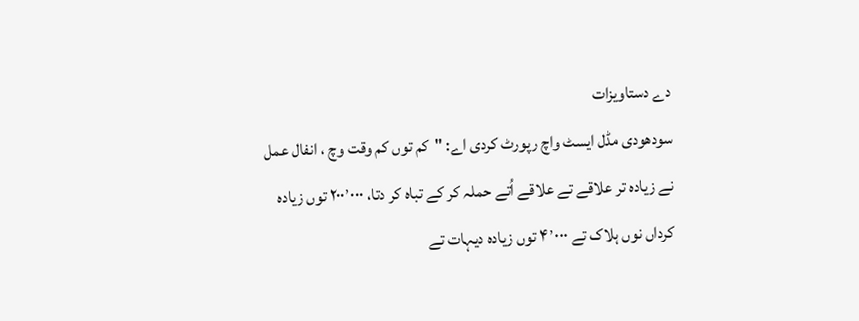دے دستاویزات
سودھودی مڈل ایسٹ واچ رپورٹ کردی اے: "کم توں کم وقت وچ ، انفال عمل نے زیادہ تر علاقے تے علاقے اُتے حملہ کر کے تباہ کر دتا، ۲۰۰٬۰۰۰ توں زیادہ کرداں نوں ہلاک تے ۴٬۰۰۰ توں زیادہ دیہات تے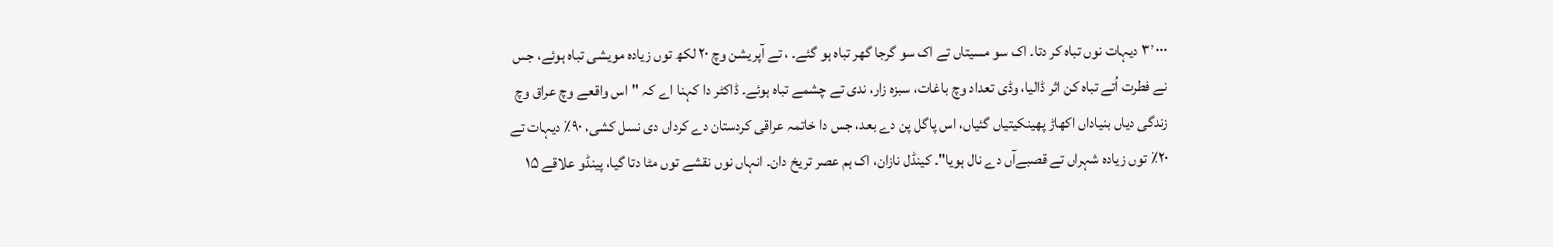۳٬۰۰۰ دیہات نوں تباہ کر دتا۔ اک سو مسیتاں تے اک سو گرجا گھر تباہ ہو گئے۔ ، تے آپریشن وچ ۲۰ لکھ توں زیادہ مویشی تباہ ہوئے، جس نے فطرت اُتے تباہ کن اثر ڈالیا، وڈی تعداد وچ باغات، سبزہ زار، ندی تے چشمے تباہ ہوئے۔ ڈاکٹر دا کہنا اے کہ "اس واقعے وچ عراق وچ زندگی دیاں بنیاداں اکھاڑ پھینکيتیاں گئیاں، اس پاگل پن دے بعد، جس دا خاتمہ عراقی کردستان دے کرداں دی نسل کشی، ۹۰٪ دیہات تے ۲۰٪ توں زیادہ شہراں تے قصبےآں دے نال ہويا"۔ کینڈل نازان، اک ہم عصر تریخ دان۔ انہاں نوں نقشے توں مٹا دتا گیا، پینڈو علاقے ۱۵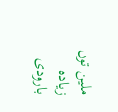ملین توں زیادہ بارودی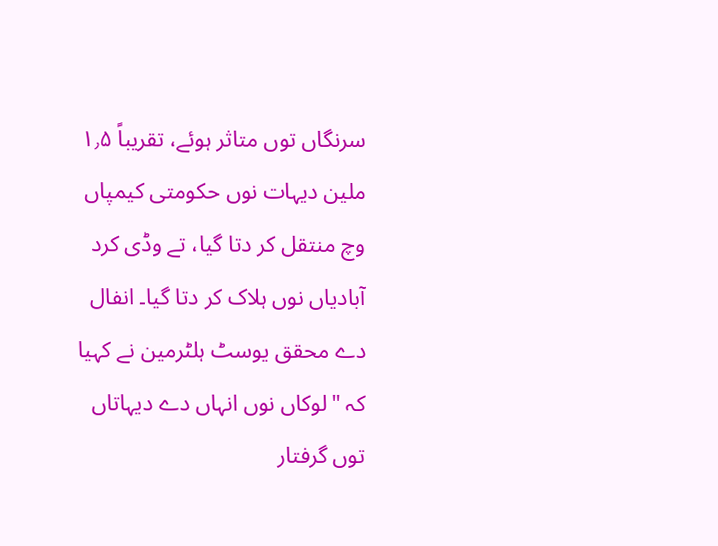سرنگاں توں متاثر ہوئے، تقریباً ۱٫۵ ملین دیہات نوں حکومتی کیمپاں وچ منتقل کر دتا گیا، تے وڈی کرد آبادیاں نوں ہلاک کر دتا گیا۔ انفال دے محقق یوسٹ ہلٹرمین نے کہیا کہ "لوکاں نوں انہاں دے دیہاتاں توں گرفتار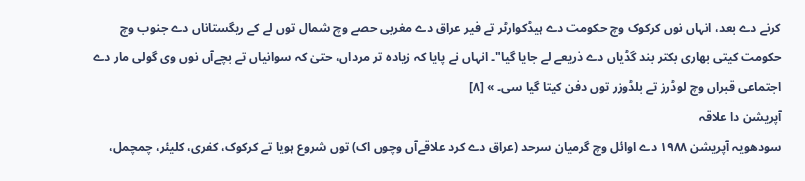کرنے دے بعد، انہاں نوں کرکوک وچ حکومت دے ہیڈکوارٹر تے فیر عراق دے مغربی حصے وچ شمال توں لے کے ریگستاناں دے جنوب وچ حکومت کیتی بھاری بکتر بند گڈیاں دے ذریعے لے جایا گیا"۔ انہاں نے پایا کہ زیادہ تر مرداں، حتیٰ کہ سوانیاں تے بچےآں نوں وی گولی مار دے اجتماعی قبراں وچ لوڈرز تے بلڈوزر توں دفن کيتا گیا سی۔ » [۸]
آپریشن دا علاقہ
سودھویہ آپریشن ۱۹۸۸ دے اوائل وچ گرمیان سرحد (عراق دے کرد علاقےآں وچوں اک) توں شروع ہويا تے کرکوک، کفری، کلیئر، چمچمل،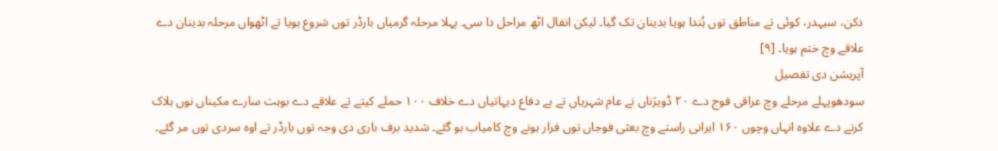دکن، سیہدر، کوئی تے مناطق توں ہُندا ہويا بدینان تک گیا۔ لیکن انفال اٹھ مراحل دا سی۔ پہلا مرحلہ گرمیاں بارڈر توں شروع ہويا تے اٹھواں مرحلہ بدینان دے علاقے وچ ختم ہويا۔ [۹]
آپریشن دی تفصیل
سودھوپہلے مرحلے وچ عراقی فوج دے ۲۰ ڈویژناں نے عام شہریاں تے بے دفاع دیہاتیاں دے خلاف ۱۰۰ حملے کيتے تے علاقے دے بوہت سارے مکیناں نوں ہلاک کرنے دے علاوہ انہاں وچوں ۱۶۰ ایرانی راستے وچ بعثی فوجاں توں فرار ہونے وچ کامیاب ہو گئے۔ شدید برف باری دی وجہ توں بارڈر تے اوہ سردی توں مر گئے۔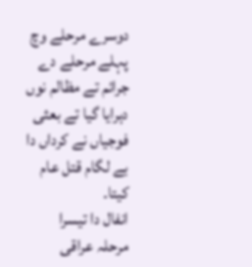دوسرے مرحلے وچ پہلے مرحلے دے جرائم تے مظالم نوں دہرایا گیا تے بعثی فوجیاں نے کرداں دا بے لگام قتل عام کيتا۔
انفال دا تیسرا مرحلہ عراقی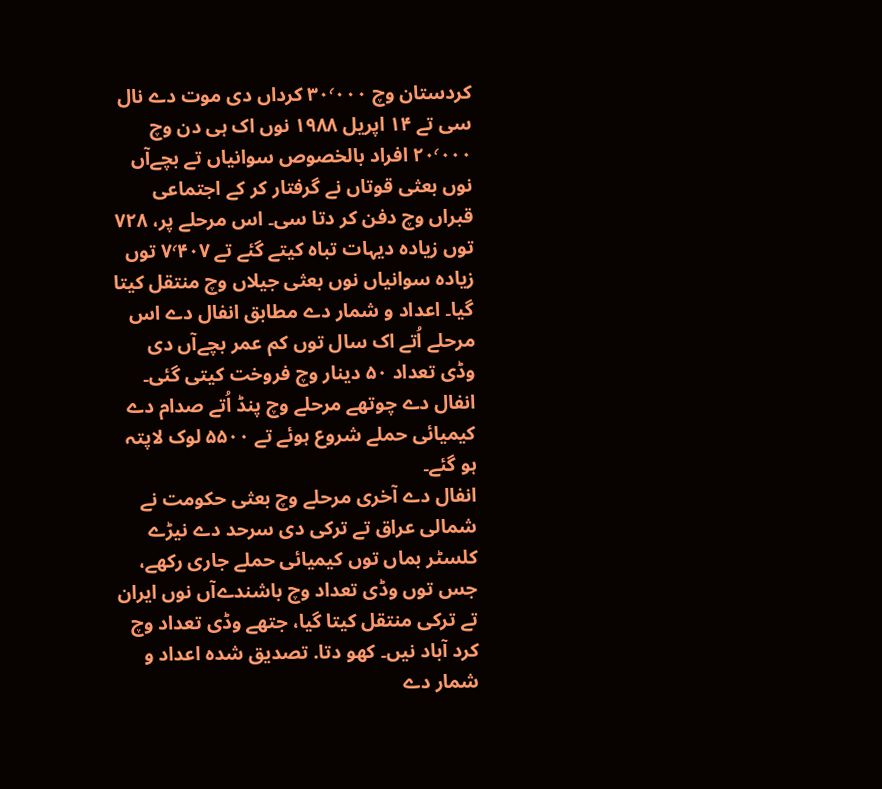کردستان وچ ۳۰٬۰۰۰ کرداں دی موت دے نال سی تے ۱۴ اپریل ۱۹۸۸ نوں اک ہی دن وچ ۲۰٬۰۰۰ افراد بالخصوص سوانیاں تے بچےآں نوں بعثی قوتاں نے گرفتار کر کے اجتماعی قبراں وچ دفن کر دتا سی۔ اس مرحلے پر، ۷۲۸ توں زیادہ دیہات تباہ کيتے گئے تے ۷٬۴۰۷ توں زیادہ سوانیاں نوں بعثی جیلاں وچ منتقل کيتا گیا۔ اعداد و شمار دے مطابق انفال دے اس مرحلے اُتے اک سال توں کم عمر بچےآں دی وڈی تعداد ۵۰ دینار وچ فروخت کيتی گئی۔
انفال دے چوتھے مرحلے وچ پنڈ اُتے صدام دے کیمیائی حملے شروع ہوئے تے ۵۵۰۰ لوک لاپتہ ہو گئے۔
انفال دے آخری مرحلے وچ بعثی حکومت نے شمالی عراق تے ترکی دی سرحد دے نیڑے کلسٹر بماں توں کیمیائی حملے جاری رکھے، جس توں وڈی تعداد وچ باشندےآں نوں ایران تے ترکی منتقل کيتا گیا، جتھے وڈی تعداد وچ کرد آباد نيں۔ کھو دتا. تصدیق شدہ اعداد و شمار دے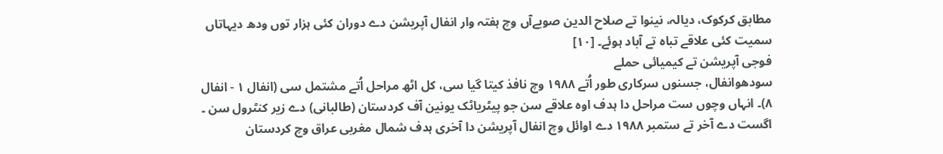مطابق کرکوک، دیالہ، نینوا تے صلاح الدین صوبےآں وچ ہفتہ وار انفال آپریشن دے دوران کئی ہزار توں ودھ دیہاتاں سمیت کئی علاقے تباہ تے آباد ہوئے۔ [۱۰]
فوجی آپریشن تے کیمیائی حملے
سودھوانفال، جسنوں سرکاری طور اُتے ۱۹۸۸ وچ نافذ کيتا گیا سی، کل اٹھ مراحل اُتے مشتمل سی (انفال ۱ - انفال ۸)۔ انہاں وچوں ست مراحل دا ہدف اوہ علاقے سن جو پیٹریاٹک یونین آف کردستان (طالبانی) دے زیر کنٹرول سن ۔ اگست دے آخر تے ستمبر ۱۹۸۸ دے اوائل وچ انفال آپریشن دا آخری ہدف شمال مغربی عراق وچ کردستان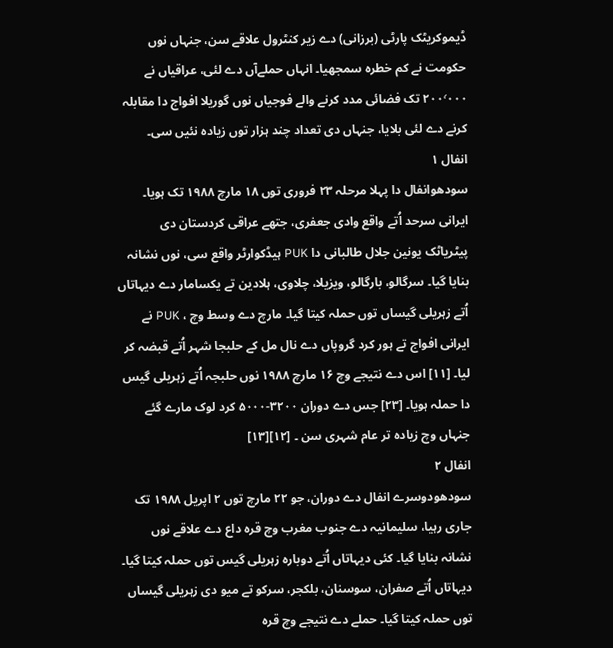ڈیموکریٹک پارٹی (برزانی) دے زیر کنٹرول علاقے سن، جنہاں نوں حکومت نے کم خطرہ سمجھیا۔ انہاں حملےآں دے لئی، عراقیاں نے ۲۰۰٬۰۰۰ تک فضائی مدد کرنے والے فوجیاں نوں گوریلا افواج دا مقابلہ کرنے دے لئی بلايا، جنہاں دی تعداد چند ہزار توں زیادہ نئيں سی۔
انفال ۱
سودھوانفال دا پہلا مرحلہ ۲۳ فروری توں ۱۸ مارچ ۱۹۸۸ تک ہويا۔ ایرانی سرحد اُتے واقع وادی جعفری، جتھے عراقی کردستان دی پیٹریاٹک یونین جلال طالبانی دا PUK ہیڈکوارٹر واقع سی، نوں نشانہ بنایا گیا۔ سرگالو، بارگالو، ویزیلا، چلاوی، ہلادین تے یکسامار دے دیہاتاں اُتے زہریلی گیساں توں حملہ کيتا گیا۔ مارچ دے وسط وچ ، PUK نے ایرانی افواج تے ہور کرد گروپاں دے نال مل کے حلبجا شہر اُتے قبضہ کر ليا۔ [۱۱] اس دے نتیجے وچ ۱۶ مارچ ۱۹۸۸ نوں حلبجہ اُتے زہریلی گیس دا حملہ ہويا۔ [۲۳] جس دے دوران ۳۲۰۰-۵۰۰۰ کرد لوک مارے گئے جنہاں وچ زیادہ تر عام شہری سن ۔ [۱۲][۱۳]
انفال ۲
سودھودوسرے انفال دے دوران، جو ۲۲ مارچ توں ۲ اپریل ۱۹۸۸ تک جاری رہیا، سلیمانیہ دے جنوب مغرب وچ قرہ داع دے علاقے نوں نشانہ بنایا گیا۔ کئی دیہاتاں اُتے دوبارہ زہریلی گیس توں حملہ کيتا گیا۔ دیہاتاں اُتے صفران، سوسنان، بلکجر، سرکو تے میو دی زہریلی گیساں توں حملہ کيتا گیا۔ حملے دے نتیجے وچ قرہ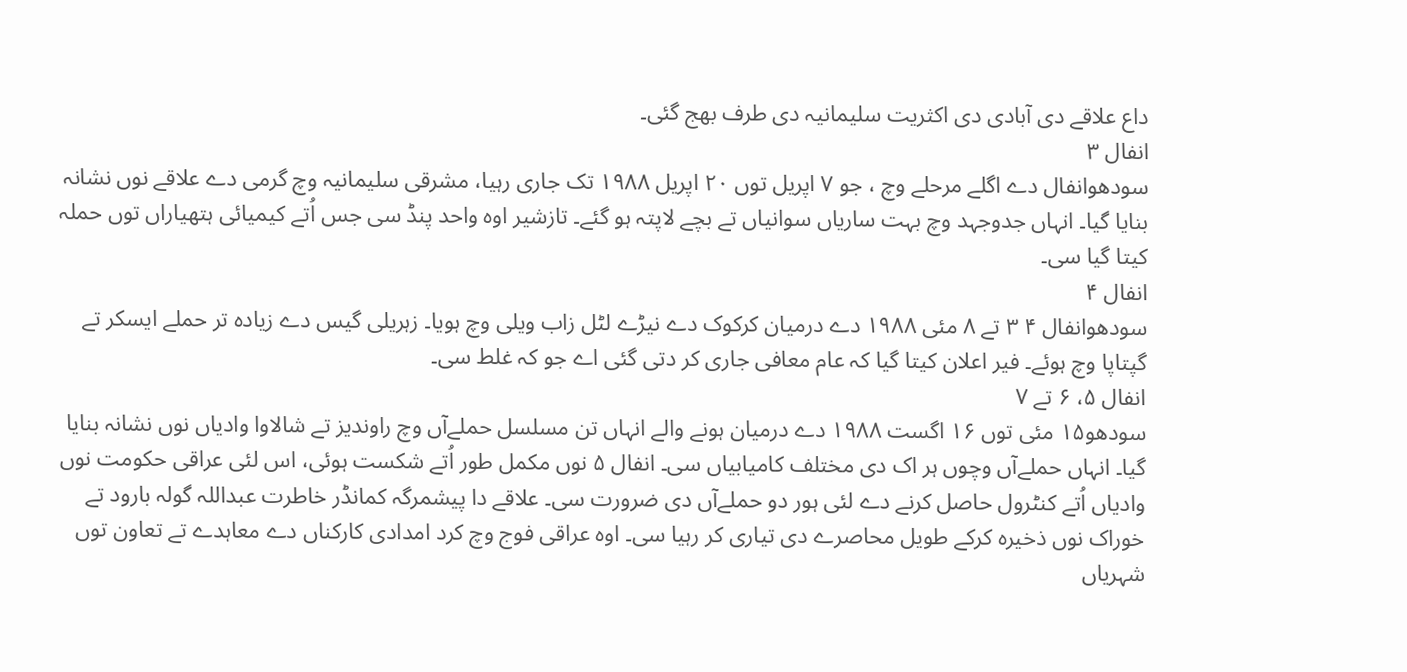داع علاقے دی آبادی دی اکثریت سلیمانیہ دی طرف بھج گئی۔
انفال ۳
سودھوانفال دے اگلے مرحلے وچ ، جو ۷ اپریل توں ۲۰ اپریل ۱۹۸۸ تک جاری رہیا، مشرقی سلیمانیہ وچ گرمی دے علاقے نوں نشانہ بنایا گیا۔ انہاں جدوجہد وچ بہت ساریاں سوانیاں تے بچے لاپتہ ہو گئے۔ تازشیر اوہ واحد پنڈ سی جس اُتے کیمیائی ہتھیاراں توں حملہ کيتا گیا سی۔
انفال ۴
سودھوانفال ۴ ۳ تے ۸ مئی ۱۹۸۸ دے درمیان کرکوک دے نیڑے لٹل زاب ویلی وچ ہويا۔ زہریلی گیس دے زیادہ تر حملے ایسکر تے گپتاپا وچ ہوئے۔ فیر اعلان کيتا گیا کہ عام معافی جاری کر دتی گئی اے جو کہ غلط سی۔
انفال ۵، ۶ تے ۷
سودھو۱۵ مئی توں ۱۶ اگست ۱۹۸۸ دے درمیان ہونے والے انہاں تن مسلسل حملےآں وچ راوندیز تے شالاوا وادیاں نوں نشانہ بنایا گیا۔ انہاں حملےآں وچوں ہر اک دی مختلف کامیابیاں سی۔ انفال ۵ نوں مکمل طور اُتے شکست ہوئی، اس لئی عراقی حکومت نوں وادیاں اُتے کنٹرول حاصل کرنے دے لئی ہور دو حملےآں دی ضرورت سی۔ علاقے دا پیشمرگہ کمانڈر خاطرت عبداللہ گولہ بارود تے خوراک نوں ذخیرہ کرکے طویل محاصرے دی تیاری کر رہیا سی۔ اوہ عراقی فوج وچ کرد امدادی کارکناں دے معاہدے تے تعاون توں شہریاں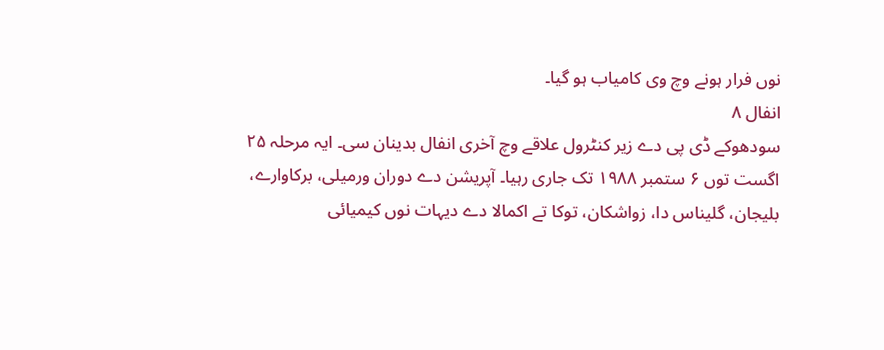نوں فرار ہونے وچ وی کامیاب ہو گیا۔
انفال ۸
سودھوکے ڈی پی دے زیر کنٹرول علاقے وچ آخری انفال بدینان سی۔ ایہ مرحلہ ۲۵ اگست توں ۶ ستمبر ۱۹۸۸ تک جاری رہیا۔ آپریشن دے دوران ورمیلی، برکاوارے، بلیجان، گلیناس دا، زواشکان، توکا تے اکمالا دے دیہات نوں کیمیائی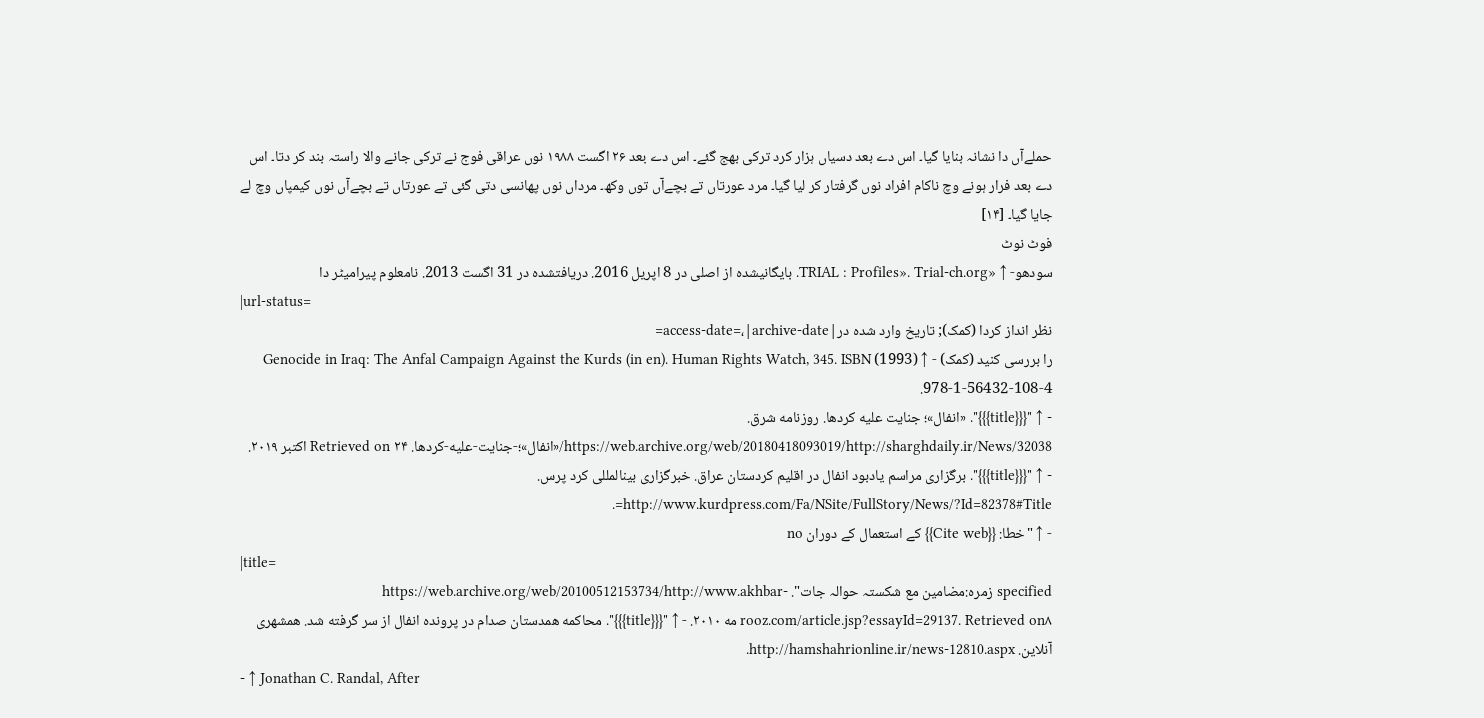حملےآں دا نشانہ بنایا گیا۔ اس دے بعد دسیاں ہزار کرد ترکی بھج گئے۔ اس دے بعد ۲۶ اگست ۱۹۸۸ نوں عراقی فوج نے ترکی جانے والا راستہ بند کر دتا۔ اس دے بعد فرار ہونے وچ ناکام افراد نوں گرفتار کر ليا گیا۔ مرد عورتاں تے بچےآں توں وکھ۔ مرداں نوں پھانسی دتی گئی تے عورتاں تے بچےآں نوں کیمپاں وچ لے جایا گیا۔ [۱۴]
فوٹ نوٹ
سودھو- ↑ «TRIAL : Profiles». Trial-ch.org. بایگانیشده از اصلی در 8 اپریل 2016. دریافتشده در 31 اگست 2013. نامعلوم پیرامیٹر دا
|url-status=
نظر انداز کردا (کمک); تاریخ وارد شده در|access-date=،|archive-date=
را بررسی کنید (کمک) - ↑ (1993) Genocide in Iraq: The Anfal Campaign Against the Kurds (in en). Human Rights Watch, 345. ISBN 978-1-56432-108-4.
- ↑ "{{{title}}}". «انفال»؛ جنایت علیه کردها. روزنامه شرق. https://web.archive.org/web/20180418093019/http://sharghdaily.ir/News/32038/«انفال»؛-جنایت-علیه-کردها. Retrieved on ۲۴ اکتبر ۲۰۱۹.
- ↑ "{{{title}}}". برگزاری مراسم یادبود انفال در اقلیم کردستان عراق. خبرگزاری بینالمللی کرد پرس. http://www.kurdpress.com/Fa/NSite/FullStory/News/?Id=82378#Title=.
- ↑ "خطا: {{Cite web}} کے استعمال کے دوران no
|title=
specified زمرہ:مضامین مع شکستہ حوالہ جات". https://web.archive.org/web/20100512153734/http://www.akhbar-rooz.com/article.jsp?essayId=29137. Retrieved on۸ مه ۲۰۱۰. - ↑ "{{{title}}}". محاکمه همدستان صدام در پرونده انفال از سر گرفته شد. همشهری آنلاین. http://hamshahrionline.ir/news-12810.aspx.
- ↑ Jonathan C. Randal, After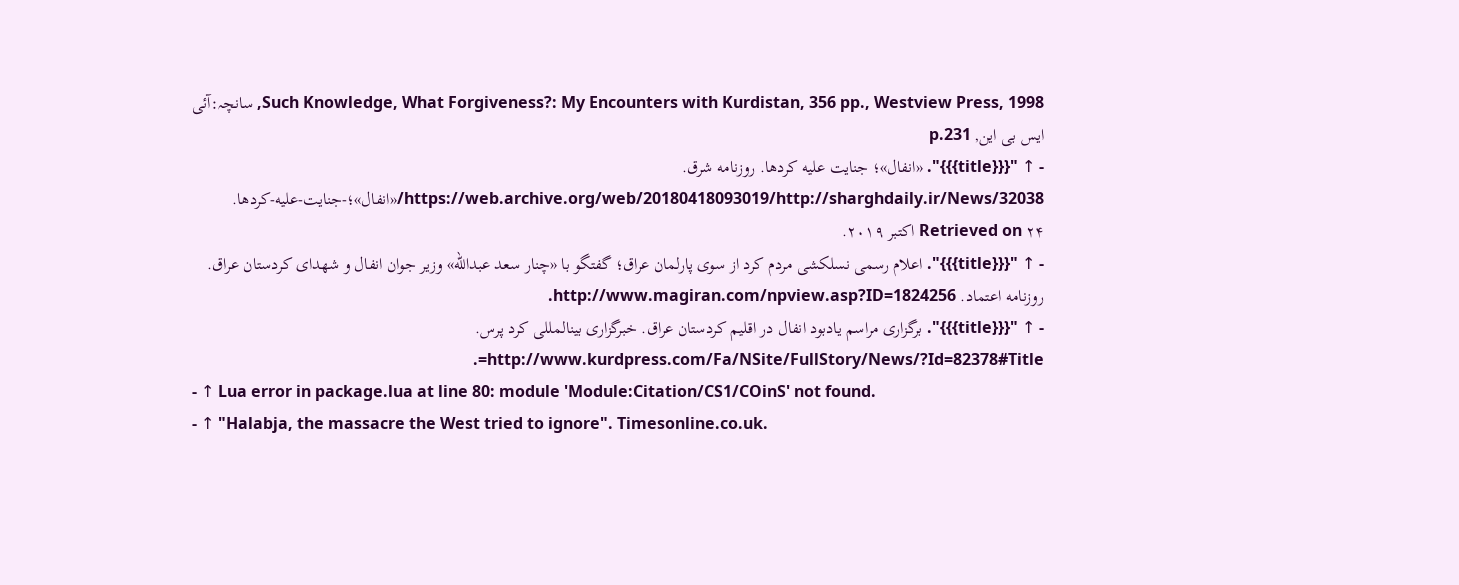Such Knowledge, What Forgiveness?: My Encounters with Kurdistan, 356 pp., Westview Press, 1998, سانچہ:آئی ایس بی این, p.231
- ↑ "{{{title}}}". «انفال»؛ جنایت علیه کردها. روزنامه شرق. https://web.archive.org/web/20180418093019/http://sharghdaily.ir/News/32038/«انفال»؛-جنایت-علیه-کردها. Retrieved on ۲۴ اکتبر ۲۰۱۹.
- ↑ "{{{title}}}". اعلام رسمی نسلکشی مردم کرد از سوی پارلمان عراق؛ گفتگو با «چنار سعد عبدالله» وزیر جوان انفال و شهدای کردستان عراق. روزنامه اعتماد. http://www.magiran.com/npview.asp?ID=1824256.
- ↑ "{{{title}}}". برگزاری مراسم یادبود انفال در اقلیم کردستان عراق. خبرگزاری بینالمللی کرد پرس. http://www.kurdpress.com/Fa/NSite/FullStory/News/?Id=82378#Title=.
- ↑ Lua error in package.lua at line 80: module 'Module:Citation/CS1/COinS' not found.
- ↑ "Halabja, the massacre the West tried to ignore". Timesonline.co.uk.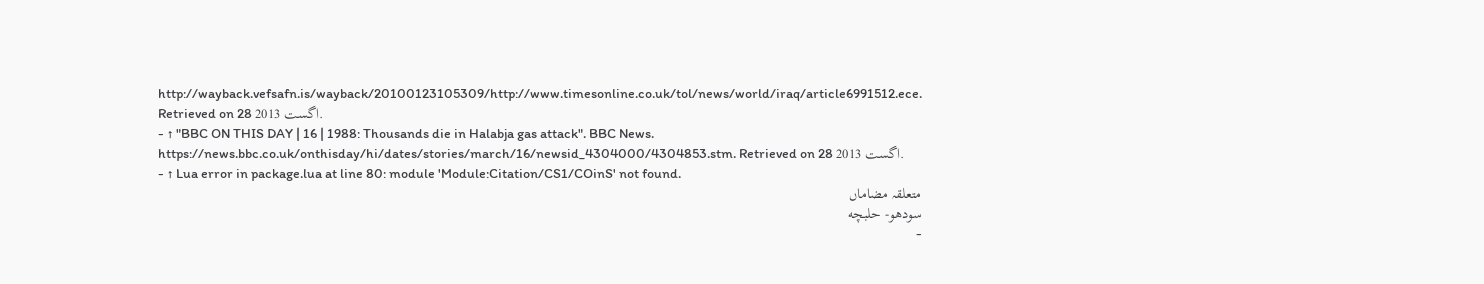http://wayback.vefsafn.is/wayback/20100123105309/http://www.timesonline.co.uk/tol/news/world/iraq/article6991512.ece. Retrieved on 28 اگست 2013.
- ↑ "BBC ON THIS DAY | 16 | 1988: Thousands die in Halabja gas attack". BBC News. https://news.bbc.co.uk/onthisday/hi/dates/stories/march/16/newsid_4304000/4304853.stm. Retrieved on 28 اگست 2013.
- ↑ Lua error in package.lua at line 80: module 'Module:Citation/CS1/COinS' not found.
متعلقہ مضاماں
سودھو- حلبچه
-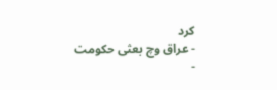کرد
- عراق وچ بعثی حکومت
-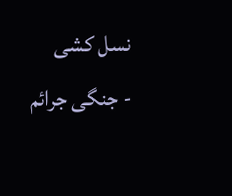نسل کشی
- جنگی جرائم